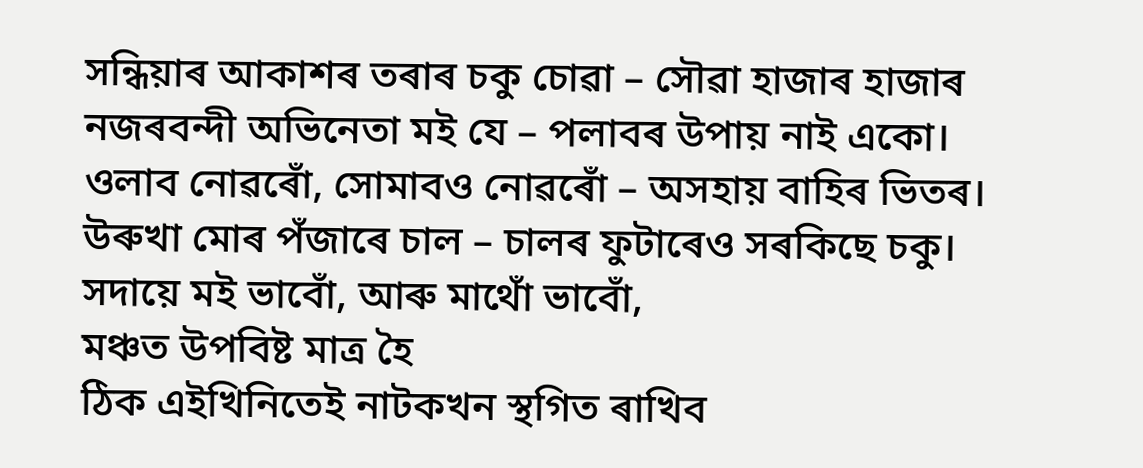সন্ধিয়াৰ আকাশৰ তৰাৰ চকু চোৱা – সৌৱা হাজাৰ হাজাৰ
নজৰবন্দী অভিনেতা মই যে – পলাবৰ উপায় নাই একো।
ওলাব নোৱৰোঁ, সোমাবও নোৱৰোঁ – অসহায় বাহিৰ ভিতৰ।
উৰুখা মোৰ পঁজাৰে চাল – চালৰ ফুটাৰেও সৰকিছে চকু।
সদায়ে মই ভাবোঁ, আৰু মাথোঁ ভাবোঁ,
মঞ্চত উপবিষ্ট মাত্র হৈ
ঠিক এইখিনিতেই নাটকখন স্থগিত ৰাখিব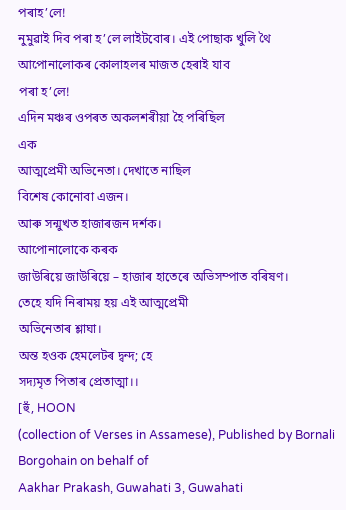পৰাহ’লে!
নুমুৱাই দিব পৰা হ’লে লাইটবোৰ। এই পোছাক খুলি থৈ
আপোনালোকৰ কোলাহলৰ মাজত হেৰাই যাব
পৰা হ’লে!
এদিন মঞ্চৰ ওপৰত অকলশৰীয়া হৈ পৰিছিল
এক
আত্মপ্রেমী অভিনেতা। দেখাতে নাছিল
বিশেষ কোনোবা এজন।
আৰু সন্মুখত হাজাৰজন দর্শক।
আপোনালোকে কৰক
জাউৰিয়ে জাউৰিয়ে – হাজাৰ হাতেৰে অভিসম্পাত বৰিষণ।
তেহে যদি নিৰাময় হয় এই আত্মপ্রেমী
অভিনেতাৰ শ্লাঘা।
অন্ত হওক হেমলেটৰ দ্বন্দ; হে
সদ্যমৃত পিতাৰ প্রেতাত্মা।।
[হুঁ, HOON
(collection of Verses in Assamese), Published by Bornali Borgohain on behalf of
Aakhar Prakash, Guwahati 3, Guwahati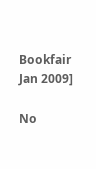Bookfair Jan 2009]

No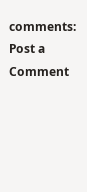comments:
Post a Comment